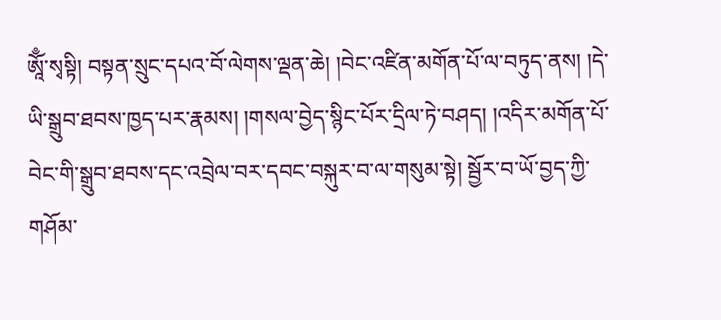ཨཱོྃ་སྭསྟི། བསྟན་སྲུང་དཔའ་བོ་ལེགས་ལྡན་ཆེ། །བེང་འཛིན་མགོན་པོ་ལ་བཏུད་ནས། །དེ་ཡི་སྒྲུབ་ཐབས་ཁྱད་པར་རྣམས། །གསལ་བྱེད་སྙིང་པོར་དྲིལ་ཏེ་བཤད། །འདིར་མགོན་པོ་བེང་གི་སྒྲུབ་ཐབས་དང་འབྲེལ་བར་དབང་བསྐུར་བ་ལ་གསུམ་སྟེ། སྦྱོར་བ་ཡོ་བྱད་ཀྱི་གཤོམ་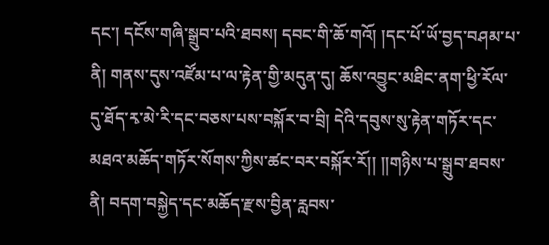དང་། དངོས་གཞི་སྒྲུབ་པའི་ཐབས། དབང་གི་ཆོ་གའོ། །དང་པོ་ཡོ་བྱད་བཤམ་པ་ནི། གནས་དུས་འཛོམ་པ་ལ་རྟེན་གྱི་མདུན་དུ། ཆོས་འབྱུང་མཐིང་ནག་ཕྱི་རོལ་དུ་ཐོད་རྭ་མེ་རི་དང་བཅས་པས་བསྐོར་བ་བྲི། དེའི་དབུས་སུ་རྟེན་གཏོར་དང་མཐའ་མཆོད་གཏོར་སོགས་ཀྱིས་ཚང་བར་བསྐོར་རོ།། །།གཉིས་པ་སྒྲུབ་ཐབས་ནི། བདག་བསྐྱེད་དང་མཆོད་རྫས་བྱིན་རླབས་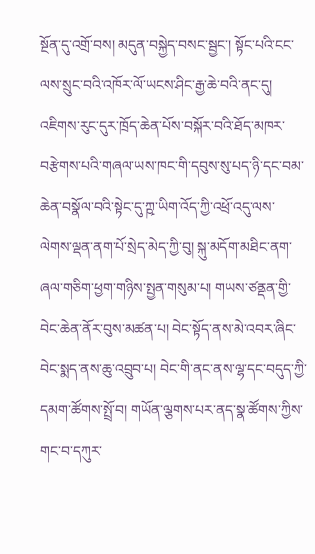སྔོན་དུ་འགྲོ་བས། མདུན་བསྐྱེད་བསང་སྦྱང་། སྟོང་པའི་ངང་ལས་སྲུང་བའི་འཁོར་ལོ་ཡངས་ཤིང་རྒྱ་ཆེ་བའི་ནང་དུ། འཇིགས་རུང་དུར་ཁྲོད་ཆེན་པོས་བསྐོར་བའི་ཐོད་མཁར་བརྩེགས་པའི་གཞལ་ཡས་ཁང་གི་དབུས་སུ་པད་ཉི་དང་བམ་ཆེན་བསྣོལ་བའི་སྟེང་དུ་ཀྵ་ཡིག་འོད་ཀྱི་འཕྲོ་འདུ་ལས་ལེགས་ལྡན་ནག་པོ་སྲེད་མེད་ཀྱི་བུ། སྐུ་མདོག་མཐིང་ནག་ཞལ་གཅིག་ཕྱག་གཉིས་སྤྱན་གསུམ་པ། གཡས་ཙནྡན་གྱི་བེང་ཆེན་ནོར་བུས་མཚན་པ། བེང་སྟོད་ནས་མེ་འབར་ཞིང་བེང་སྨད་ནས་ཆུ་འབྲུབ་པ། བེང་གི་ནང་ནས་ལྷ་དང་བདུད་ཀྱི་དམག་ཚོགས་སྤྲོ་བ། གཡོན་ལྕགས་པར་ནད་སྣ་ཚོགས་ཀྱིས་གང་བ་དཀུར་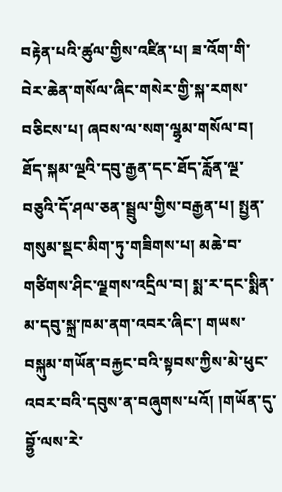བརྟེན་པའི་ཚུལ་གྱིས་འཛིན་པ། ཟ་འོག་གི་བེར་ཆེན་གསོལ་ཞིང་གསེར་གྱི་སྐ་རགས་བཅིངས་པ། ཞབས་ལ་སག་ལྷྭམ་གསོལ་བ། ཐོད་སྐམ་ལྔའི་དབུ་རྒྱན་དང་ཐོད་རློན་ལྔ་བཅུའི་དོ་ཤལ་ཅན་སྦྲུལ་གྱིས་བརྒྱན་པ། སྤྱན་གསུམ་སྡང་མིག་ཏུ་གཟིགས་པ། མཆེ་བ་གཙིགས་ཤིང་ལྗགས་འདྲིལ་བ། སྨ་ར་དང་སྨིན་མ་དབུ་སྐྲ་ཁམ་ནག་འབར་ཞིང་། གཡས་བསྐུམ་གཡོན་བརྐྱང་བའི་སྟབས་ཀྱིས་མེ་ཕུང་འབར་བའི་དབུས་ན་བཞུགས་པའོ། །གཡོན་དུ་བྷྱོ་ལས་རེ་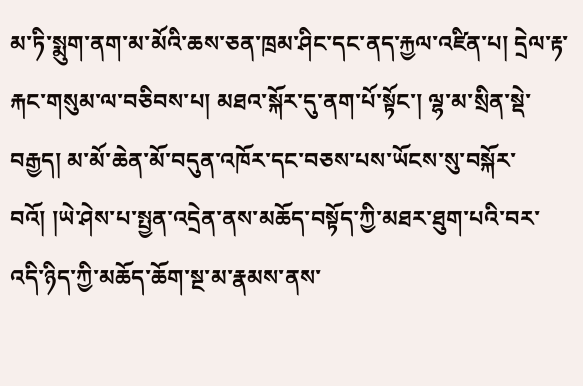མ་ཏི་སྨུག་ནག་མ་མོའི་ཆས་ཅན་ཁྲམ་ཤིང་དང་ནད་རྐྱལ་འཛིན་པ། དྲེལ་རྟ་རྐང་གསུམ་ལ་བཅིབས་པ། མཐའ་སྐོར་དུ་ནག་པོ་སྟོང་། ལྷ་མ་སྲིན་སྡེ་བརྒྱད། མ་མོ་ཆེན་མོ་བདུན་འཁོར་དང་བཅས་པས་ཡོངས་སུ་བསྐོར་བའོ། །ཡེ་ཤེས་པ་སྤྱན་འདྲེན་ནས་མཆོད་བསྟོད་ཀྱི་མཐར་ཐུག་པའི་བར་འདི་ཉིད་ཀྱི་མཆོད་ཆོག་སྔ་མ་རྣམས་ནས་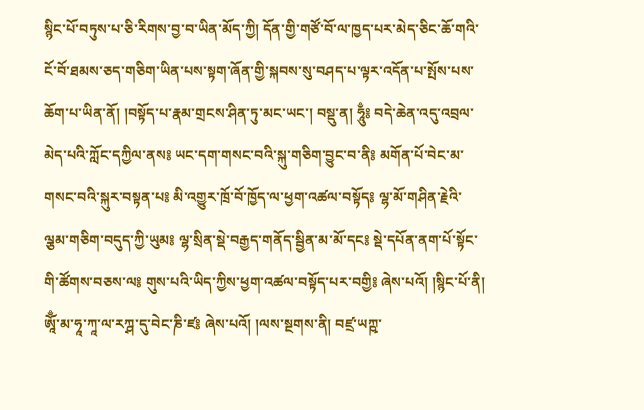སྙིང་པོ་བཏུས་པ་ཅི་རིགས་བྱ་བ་ཡིན་མོད་ཀྱི། དོན་གྱི་གཙོ་བོ་ལ་ཁྱད་པར་མེད་ཅིང་ཆོ་གའི་ངོ་བོ་ཐམས་ཅད་གཅིག་ཡིན་པས་སྟག་ཞོན་གྱི་སྐབས་སུ་བཤད་པ་ལྟར་འདོན་པ་སྤོས་པས་ཆོག་པ་ཡིན་ནོ། །བསྟོད་པ་རྣམ་གྲངས་ཤིན་ཏུ་མང་ཡང་། བསྡུ་ན། ཧཱུྃ༔ བདེ་ཆེན་འདུ་འབྲལ་མེད་པའི་ཀློང་དཀྱིལ་ནས༔ ཡང་དག་གསང་བའི་སྐུ་གཅིག་བྱུང་བ་ནི༔ མགོན་པོ་བེང་མ་གསང་བའི་སྐུར་བསྟན་པ༔ མི་འགྱུར་ཁྲོ་བོ་ཁྱོད་ལ་ཕྱག་འཚལ་བསྟོད༔ ལྷ་མོ་གཤིན་རྗེའི་ལྕམ་གཅིག་བདུད་ཀྱི་ཡུམ༔ ལྷ་སྲིན་སྡེ་བརྒྱད་གནོད་སྦྱིན་མ་མོ་དང༔ སྡེ་དཔོན་ནག་པོ་སྟོང་གི་ཚོགས་བཅས་ལ༔ གུས་པའི་ཡིད་ཀྱིས་ཕྱག་འཚལ་བསྟོད་པར་བགྱི༔ ཞེས་པའོ། །སྙིང་པོ་ནི། ཨཱོྃ་མ་ཧཱ་ཀཱ་ལ་རཀྴ་དུ་བེང་ཎི་ཛ༔ ཞེས་པའོ། །ལས་སྔགས་ནི། བཛྲ་ཡཀྵ་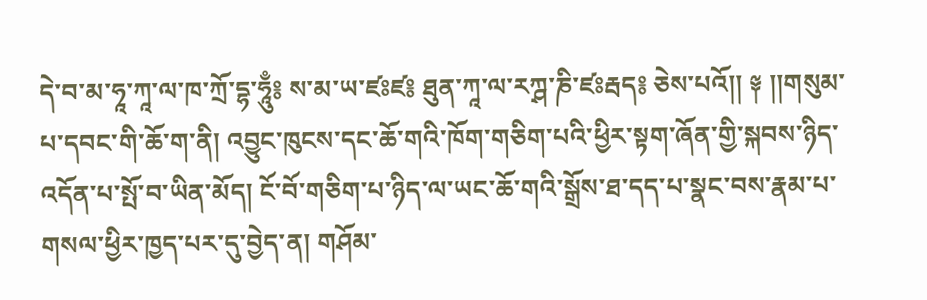དེ་བ་མ་ཧཱ་ཀཱ་ལ་ཁ་ཀྲོ་དྷ་ཧཱུྃ༔ ས་མ་ཡ་ཛཿཛ༔ ཐུན་ཀཱ་ལ་རཀྴ་ཎི་ཛཿརྦད༔ ཅེས་པའོ།། ༈ །།གསུམ་པ་དབང་གི་ཆོ་ག་ནི། འབྱུང་ཁུངས་དང་ཆོ་གའི་ཁོག་གཅིག་པའི་ཕྱིར་སྟག་ཞོན་གྱི་སྐབས་ཉིད་འདོན་པ་སྤོ་བ་ཡིན་མོད། ངོ་བོ་གཅིག་པ་ཉིད་ལ་ཡང་ཆོ་གའི་སྒྲོས་ཐ་དད་པ་སྣང་བས་རྣམ་པ་གསལ་ཕྱིར་ཁྱད་པར་དུ་བྱེད་ན། གཤོམ་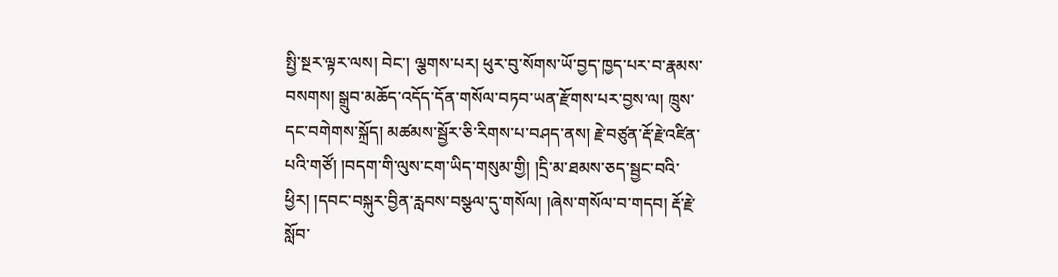སྤྱི་སྔར་ལྟར་ལས། བེང་། ལྕགས་པར། ཕུར་བུ་སོགས་ཡོ་བྱད་ཁྱད་པར་བ་རྣམས་བསགས། སྒྲུབ་མཆོད་འདོད་དོན་གསོལ་བཏབ་ཡན་རྫོགས་པར་བྱས་ལ། ཁྲུས་དང་བགེགས་སྐྲོད། མཚམས་སྦྱོར་ཅི་རིགས་པ་བཤད་ནས། རྗེ་བཙུན་རྡོ་རྗེ་འཛིན་པའི་གཙོ། །བདག་གི་ལུས་ངག་ཡིད་གསུམ་གྱི། །དྲི་མ་ཐམས་ཅད་སྦྱང་བའི་ཕྱིར། །དབང་བསྐུར་བྱིན་རླབས་བསྩལ་དུ་གསོལ། །ཞེས་གསོལ་བ་གདབ། རྡོ་རྗེ་སློབ་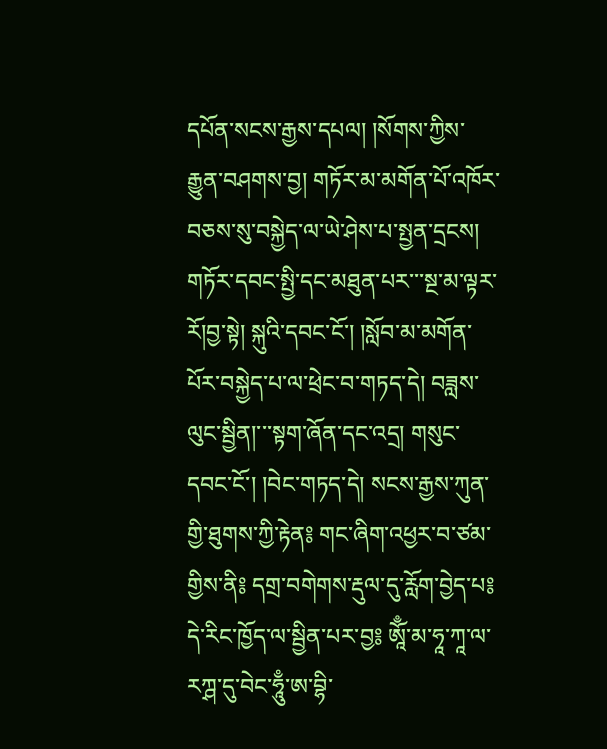དཔོན་སངས་རྒྱས་དཔལ། །སོགས་ཀྱིས་རྒྱུན་བཤགས་བྱ། གཏོར་མ་མགོན་པོ་འཁོར་བཅས་སུ་བསྐྱེད་ལ་ཡེ་ཤེས་པ་སྤྱན་དྲངས། གཏོར་དབང་སྤྱི་དང་མཐུན་པར་་་སྔ་མ་ལྟར་རོ།བྱ་སྟེ། སྐུའི་དབང་ངོ་། །སློབ་མ་མགོན་པོར་བསྐྱེད་པ་ལ་ཕྲེང་བ་གཏད་དེ། བཟླས་ལུང་སྦྱིན།་་་སྟག་ཞོན་དང་འདྲ། གསུང་དབང་ངོ་། །བེང་གཏད་དེ། སངས་རྒྱས་ཀུན་གྱི་ཐུགས་ཀྱི་རྟེན༔ གང་ཞིག་འཕྱར་བ་ཙམ་གྱིས་ནི༔ དགྲ་བགེགས་རྡུལ་དུ་རློག་བྱེད་པ༔ དེ་རིང་ཁྱོད་ལ་སྦྱིན་པར་བྱ༔ ཨཱོྃ་མ་ཧཱ་ཀཱ་ལ་རཀྴ་དུ་བེང་ཧཱུྃ་ཨ་བྷི་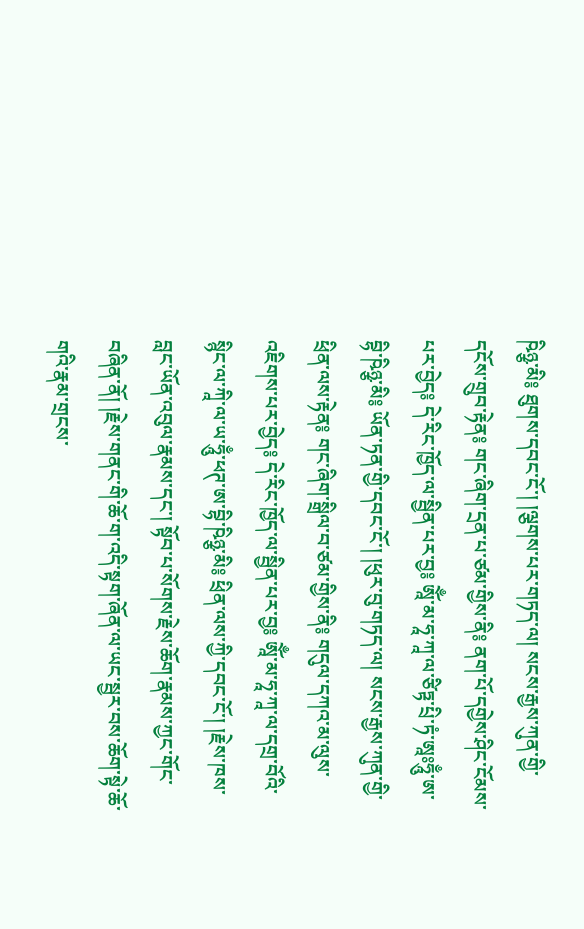ཥིཉྩ་མི༔ ཐུགས་དབང་ངོ་། །ལྕགས་པར་གཏད་ལ། སངས་རྒྱས་ཀུན་གྱི་དངོས་གྲུབ་རྟེན༔ གང་ཞིག་དྲན་པ་ཙམ་གྱིས་ནི༔ ནག་པོ་དགྱེས་ཤིང་ངོམས་པར་བྱེད༔ དེ་རིང་ཁྱོད་ལ་སྦྱིན་པར་བྱ༔ ཨཱོྃ་མ་ཧཱ་ཀཱ་ལ་ཙིཏྟ་པྲི་ཏཾ་ཨཱཿཧཱུྃ་ཨ་བྷི་ཥིཉྩ་མི༔ ཡོན་ཏན་གྱི་དབང་ངོ་། །ཕུར་བུ་གཏད་ལ། སངས་རྒྱས་ཀུན་གྱི་ཕྲིན་ལས་རྟེན༔ གང་ཞིག་སྒྲིལ་བ་ཙམ་གྱིས་ནི༔ གདུལ་དཀའ་མ་ལུས་འཇིགས་པར་བྱེད༔ དེ་རིང་ཁྱོད་ལ་སྦྱིན་པར་བྱ༔ ཨཱོྃ་མ་ཧཱ་ཀཱ་ལ་དགྲ་བོའི་སྙིང་ལ་ཀཱི་ལ་ཡ་ཧཱུྃ་ཕཊ་ཨ་བྷི་ཥིཉྩ་མི༔ ཕྲིན་ལས་ཀྱི་དབང་ངོ་། །རྗེས་ཁས་བླང་ཡོན་འབུལ་རྣམས་དང་། སྟོབ་པ་སོགས་རྗེས་ཆོག་རྣམས་ཀྱང་གོང་བཞིན་ནོ། །རྗེས་གནང་གི་ཆོ་ག་འདི་སྟག་ཞོན་ལ་ཡང་སྦྱར་བས་ཆོག་སྟེ་ཆོ་གའི་རྣམ་གྲངས་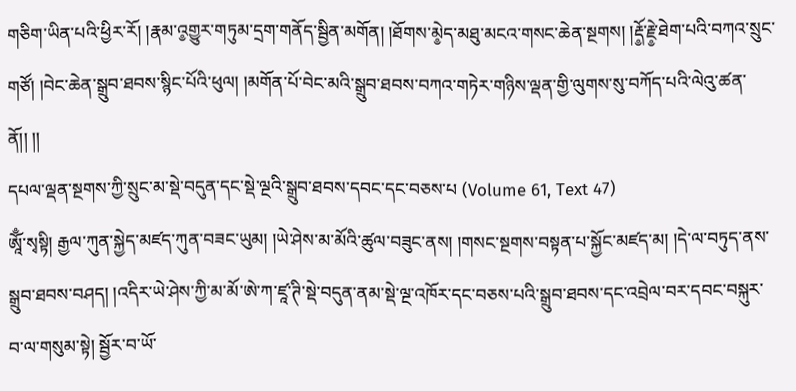གཅིག་ཡིན་པའི་ཕྱིར་རོ། །རྣམ་འ༵གྱུར་གཏུམ་དྲག་གནོད་སྦྱིན་མགོན། །ཐོགས་མེ༵ད་མཐུ་མངའ་གསང་ཆེན་སྔགས། །རྡོ༵་རྗེ༵་ཐེག་པའི་བཀའ་སྲུང་གཙོ། །བེང་ཆེན་སྒྲུབ་ཐབས་སྙིང་པོའི་ཕུལ། །མགོན་པོ་བེང་མའི་སྒྲུབ་ཐབས་བཀའ་གཏེར་གཉིས་ལྡན་གྱི་ལུགས་སུ་བཀོད་པའི་ལེའུ་ཚན་ནོ།། །།
དཔལ་ལྡན་སྔགས་ཀྱི་སྲུང་མ་སྡེ་བདུན་དང་སྡེ་ལྔའི་སྒྲུབ་ཐབས་དབང་དང་བཅས་པ (Volume 61, Text 47)
ཨཱོྃ་སྭསྟི། རྒྱལ་ཀུན་སྐྱེད་མཛད་ཀུན་བཟང་ཡུམ། །ཡེ་ཤེས་མ་མོའི་ཚུལ་བཟུང་ནས། །གསང་སྔགས་བསྟན་པ་སྐྱོང་མཛད་མ། །དེ་ལ་བཏུད་ནས་སྒྲུབ་ཐབས་བཤད། །འདིར་ཡེ་ཤེས་ཀྱི་མ་མོ་ཨེ་ཀ་ཛཱ་ཊི་སྡེ་བདུན་ནམ་སྡེ་ལྔ་འཁོར་དང་བཅས་པའི་སྒྲུབ་ཐབས་དང་འབྲེལ་བར་དབང་བསྐུར་བ་ལ་གསུམ་སྟེ། སྦྱོར་བ་ཡོ་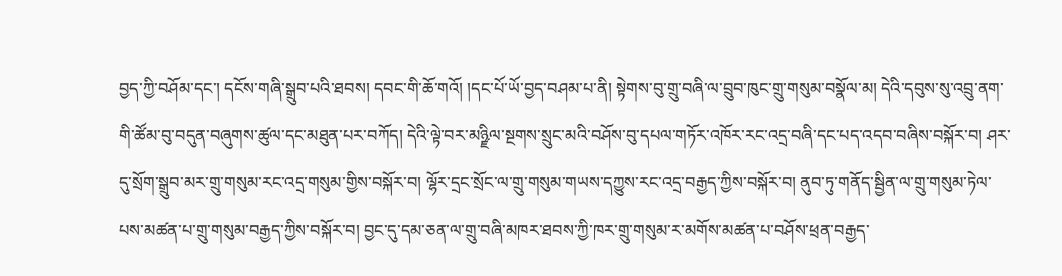བྱད་ཀྱི་བཤོམ་དང་། དངོས་གཞི་སྒྲུབ་པའི་ཐབས། དབང་གི་ཆོ་གའོ། །དང་པོ་ཡོ་བྱད་བཤམ་པ་ནི། སྟེགས་བུ་གྲུ་བཞི་ལ་བྲུབ་ཁུང་གྲུ་གསུམ་བསྣོལ་མ། དེའི་དབུས་སུ་འབྲུ་ནག་གི་ཚོམ་བུ་བདུན་བཞུགས་ཚུལ་དང་མཐུན་པར་བཀོད། དེའི་ལྟེ་བར་མཉྫིལ་སྔགས་སྲུང་མའི་བཤོས་བུ་དཔལ་གཏོར་འཁོར་རང་འདྲ་བཞི་དང་པད་འདབ་བཞིས་བསྐོར་བ། ཤར་དུ་སྲོག་སྒྲུབ་མར་གྲུ་གསུམ་རང་འདྲ་གསུམ་གྱིས་བསྐོར་བ། ལྷོར་དྲང་སྲོང་ལ་གྲུ་གསུམ་གཡས་དཀྱུས་རང་འདྲ་བརྒྱད་ཀྱིས་བསྐོར་བ། ནུབ་ཏུ་གནོད་སྦྱིན་ལ་གྲུ་གསུམ་ཏེལ་པས་མཚན་པ་གྲུ་གསུམ་བརྒྱད་ཀྱིས་བསྐོར་བ། བྱང་དུ་དམ་ཅན་ལ་གྲུ་བཞི་མཁར་ཐབས་ཀྱི་ཁར་གྲུ་གསུམ་ར་མགོས་མཚན་པ་བཤོས་ཕྲན་བརྒྱད་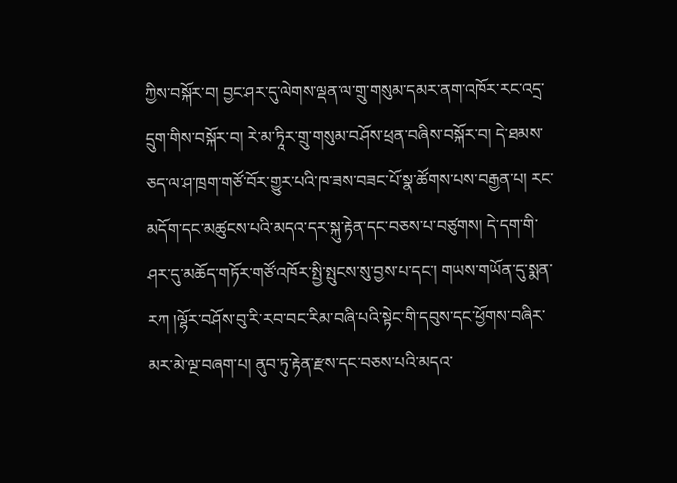ཀྱིས་བསྐོར་བ། བྱང་ཤར་དུ་ལེགས་ལྡན་ལ་གྲུ་གསུམ་དམར་ནག་འཁོར་རང་འདྲ་དྲུག་གིས་བསྐོར་བ། རེ་མ་ཏཱིར་གྲུ་གསུམ་བཤོས་ཕྲན་བཞིས་བསྐོར་བ། དེ་ཐམས་ཅད་ལ་ཤ་ཁྲག་གཙོ་བོར་གྱུར་པའི་ཁ་ཟས་བཟང་པོ་སྣ་ཚོགས་པས་བརྒྱན་པ། རང་མདོག་དང་མཚུངས་པའི་མདའ་དར་སྐུ་རྟེན་དང་བཅས་པ་བཙུགས། དེ་དག་གི་ཤར་དུ་མཆོད་གཏོར་གཙོ་འཁོར་སྤྱི་སྤུངས་སུ་བྱས་པ་དང་། གཡས་གཡོན་དུ་སྨན་རཀ །ལྷོར་བཤོས་བུ་རི་རབ་བང་རིམ་བཞི་པའི་སྟེང་གི་དབུས་དང་ཕྱོགས་བཞིར་མར་མེ་ལྔ་བཞག་པ། ནུབ་ཏུ་རྟེན་རྫས་དང་བཅས་པའི་མདའ་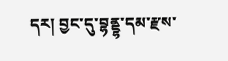དར། བྱང་དུ་བྷནྡྷ་དམ་རྫས་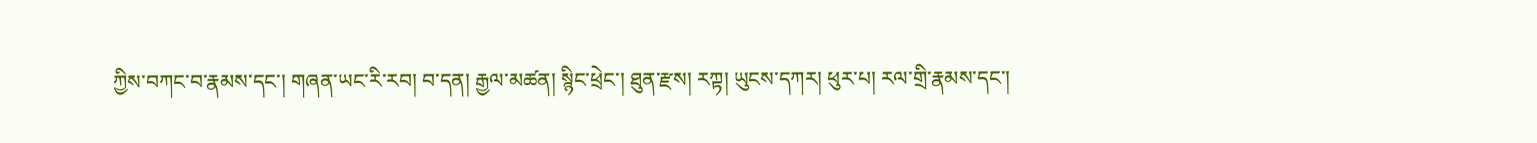ཀྱིས་བཀང་བ་རྣམས་དང་། གཞན་ཡང་རི་རབ། བ་དན། རྒྱལ་མཚན། སྙིང་ཕྲེང་། ཐུན་རྫས། རཀྟ། ཡུངས་དཀར། ཕུར་པ། རལ་གྲི་རྣམས་དང་།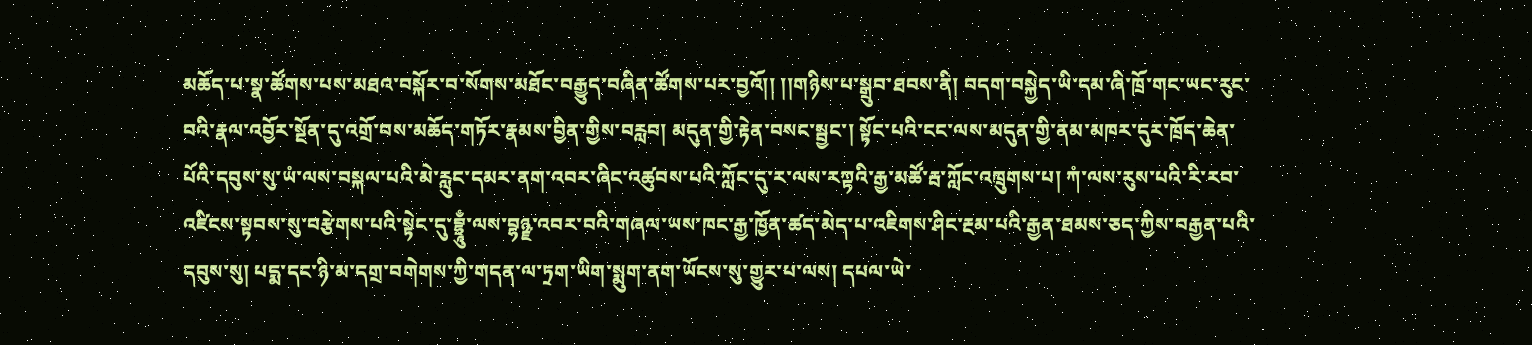མཆོད་པ་སྣ་ཚོགས་པས་མཐའ་བསྐོར་བ་སོགས་མཐོང་བརྒྱུད་བཞིན་ཚོགས་པར་བྱའོ།། །།གཉིས་པ་སྒྲུབ་ཐབས་ནི། བདག་བསྐྱེད་ཡི་དམ་ཞི་ཁྲོ་གང་ཡང་རུང་བའི་རྣལ་འབྱོར་སྔོན་དུ་འགྲོ་བས་མཆོད་གཏོར་རྣམས་བྱིན་གྱིས་བརླབ། མདུན་གྱི་རྟེན་བསང་སྦྱང་། སྟོང་པའི་ངང་ལས་མདུན་གྱི་ནམ་མཁར་དུར་ཁྲོད་ཆེན་པོའི་དབུས་སུ་ཡཾ་ལས་བསྐལ་པའི་མེ་རླུང་དམར་ནག་འབར་ཞིང་འཚུབས་པའི་ཀློང་དུ་ར་ལས་རཀྟའི་རྒྱ་མཚོ་རྦ་ཀློང་འཁྲུགས་པ། ཀཾ་ལས་རུས་པའི་རི་རབ་འཛིངས་སྟབས་སུ་བརྩེགས་པའི་སྟེང་དུ་བྷྲཱུྃ་ལས་བྷཉྫ་འབར་བའི་གཞལ་ཡས་ཁང་རྒྱ་ཁྱོན་ཚད་མེད་པ་འཇིགས་ཤིང་རྔམ་པའི་རྒྱན་ཐམས་ཅད་ཀྱིས་བརྒྱན་པའི་དབུས་སུ། པདྨ་དང་ཉི་མ་དགྲ་བགེགས་ཀྱི་གདན་ལ་ཏྲག་ཡིག་སྨུག་ནག་ཡོངས་སུ་གྱུར་པ་ལས། དཔལ་ཡེ་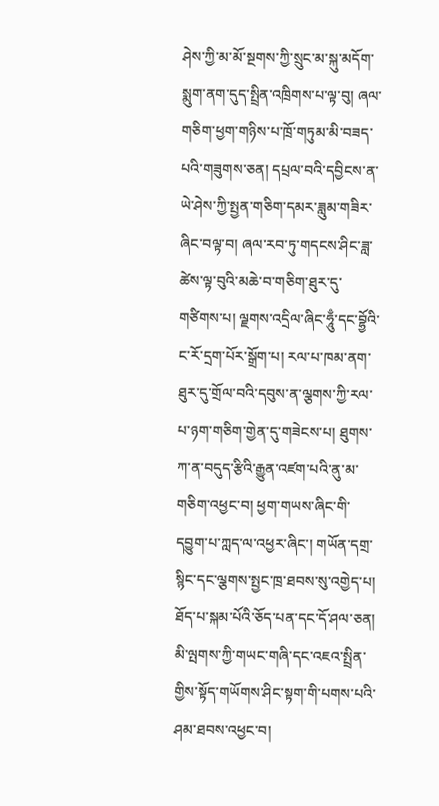ཤེས་ཀྱི་མ་མོ་སྔགས་ཀྱི་སྲུང་མ་སྐུ་མདོག་སྨུག་ནག་དུད་སྤྲིན་འཁྲིགས་པ་ལྟ་བུ། ཞལ་གཅིག་ཕྱག་གཉིས་པ་ཁྲོ་གཏུམ་མི་བཟད་པའི་གཟུགས་ཅན། དཔྲལ་བའི་དབྱིངས་ན་ཡེ་ཤེས་ཀྱི་སྤྱན་གཅིག་དམར་ཟླུམ་གཟིར་ཞིང་བལྟ་བ། ཞལ་རབ་ཏུ་གདངས་ཤིང་ཟླ་ཚེས་ལྟ་བུའི་མཆེ་བ་གཅིག་ཐུར་དུ་གཙིགས་པ། ལྗགས་འདྲིལ་ཞིང་ཧཱུྃ་དང་བྷྱོའི་ང་རོ་དྲག་པོར་སྒྲོག་པ། རལ་པ་ཁམ་ནག་ཐུར་དུ་གྲོལ་བའི་དབུས་ན་ལྕགས་ཀྱི་རལ་པ་ཉག་གཅིག་གྱེན་དུ་གཟེངས་པ། ཐུགས་ཀ་ན་བདུད་རྩིའི་རྒྱུན་འཛག་པའི་ནུ་མ་གཅིག་འཕྱང་བ། ཕྱག་གཡས་ཞིང་གི་དབྱུག་པ་ཀླད་ལ་འཕྱར་ཞིང་། གཡོན་དགྲ་སྙིང་དང་ལྕགས་སྤྱང་ཁྲ་ཐབས་སུ་འགྱེད་པ། ཐོད་པ་སྐམ་པོའི་ཅོད་པན་དང་དོ་ཤལ་ཅན། མི་ལྤགས་ཀྱི་གཡང་གཞི་དང་འཇའ་སྤྲིན་གྱིས་སྟོད་གཡོགས་ཤིང་སྟག་གི་པགས་པའི་ཤམ་ཐབས་འཕྱང་བ།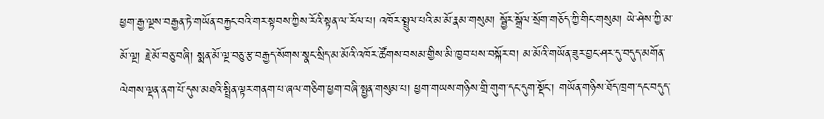ཕྱག་རྒྱ་ལྔས་བརྒྱན་ཏེ་གཡོན་བརྐྱང་བའི་གར་སྟབས་ཀྱིས་རོའི་སྟན་ལ་རོལ་པ། འཁོར་སྤྲུལ་པའི་མ་མོ་རྣམ་གསུམ། སྦྱོར་སྒྲོལ་སྲོག་གཅོད་ཀྱི་གིང་གསུམ། ཡེ་ཤེས་ཀྱི་མ་མོ་ལྔ། རྗེ་མོ་བཅུ་བཞི། སྨན་མོ་ལྔ་བཅུ་རྩ་བརྒྱད་སོགས་སྣང་སྲིད་མ་མོའི་འཁོར་ཚོགས་བསམ་གྱིས་མི་ཁྱབ་པས་བསྐོར་བ། མ་མོའི་གཡོན་ཟུར་བྱང་ཤར་དུ་བདུད་མགོན་ལེགས་ལྡན་ནག་པོ་དུས་མཐའི་སྤྲིན་ལྟར་གནག་པ་ཞལ་གཅིག་ཕྱག་བཞི་སྤྱན་གསུམ་པ། ཕྱག་གཡས་གཉིས་གྲི་གུག་དང་དུག་སྡོང་། གཡོན་གཉིས་ཐོད་ཁྲག་དང་བདུད་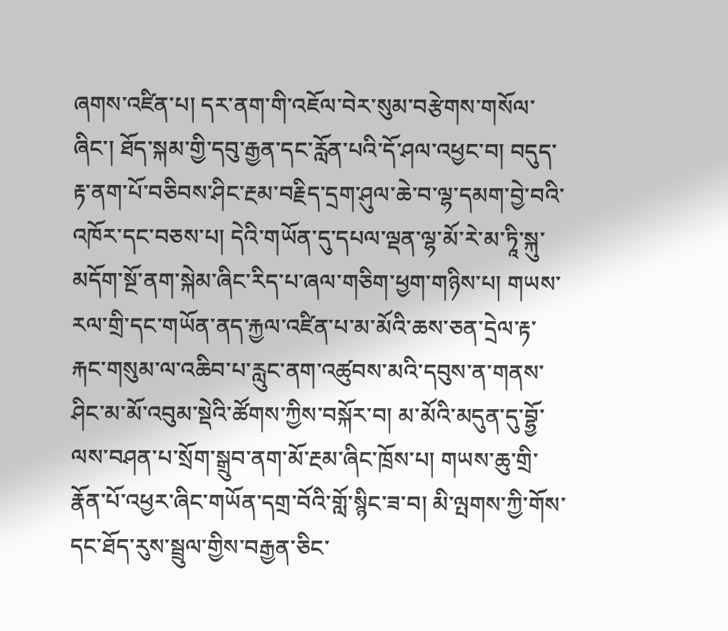ཞགས་འཛིན་པ། དར་ནག་གི་འཇོལ་བེར་སུམ་བརྩེགས་གསོལ་ཞིང་། ཐོད་སྐམ་གྱི་དབུ་རྒྱན་དང་རློན་པའི་དོ་ཤལ་འཕྱང་བ། བདུད་རྟ་ནག་པོ་བཅིབས་ཤིང་རྔམ་བརྗིད་དྲག་ཤུལ་ཆེ་བ་ལྷ་དམག་བྱེ་བའི་འཁོར་དང་བཅས་པ། དེའི་གཡོན་དུ་དཔལ་ལྡན་ལྷ་མོ་རེ་མ་ཏཱི་སྐུ་མདོག་སྔོ་ནག་སྐེམ་ཞིང་རིད་པ་ཞལ་གཅིག་ཕྱག་གཉིས་པ། གཡས་རལ་གྲི་དང་གཡོན་ནད་རྐྱལ་འཛིན་པ་མ་མོའི་ཆས་ཅན་དྲེལ་རྟ་རྐང་གསུམ་ལ་འཆིབ་པ་རླུང་ནག་འཚུབས་མའི་དབུས་ན་གནས་ཤིང་མ་མོ་འབུམ་སྡེའི་ཚོགས་ཀྱིས་བསྐོར་བ། མ་མོའི་མདུན་དུ་བྷྱོ་ལས་བཤན་པ་སྲོག་སྒྲུབ་ནག་མོ་རྔམ་ཞིང་ཁྲོས་པ། གཡས་ཆུ་གྲི་རྣོན་པོ་འཕྱར་ཞིང་གཡོན་དགྲ་བོའི་གློ་སྙིང་ཟ་བ། མི་ལྤགས་ཀྱི་གོས་དང་ཐོད་རུས་སྦྲུལ་གྱིས་བརྒྱན་ཅིང་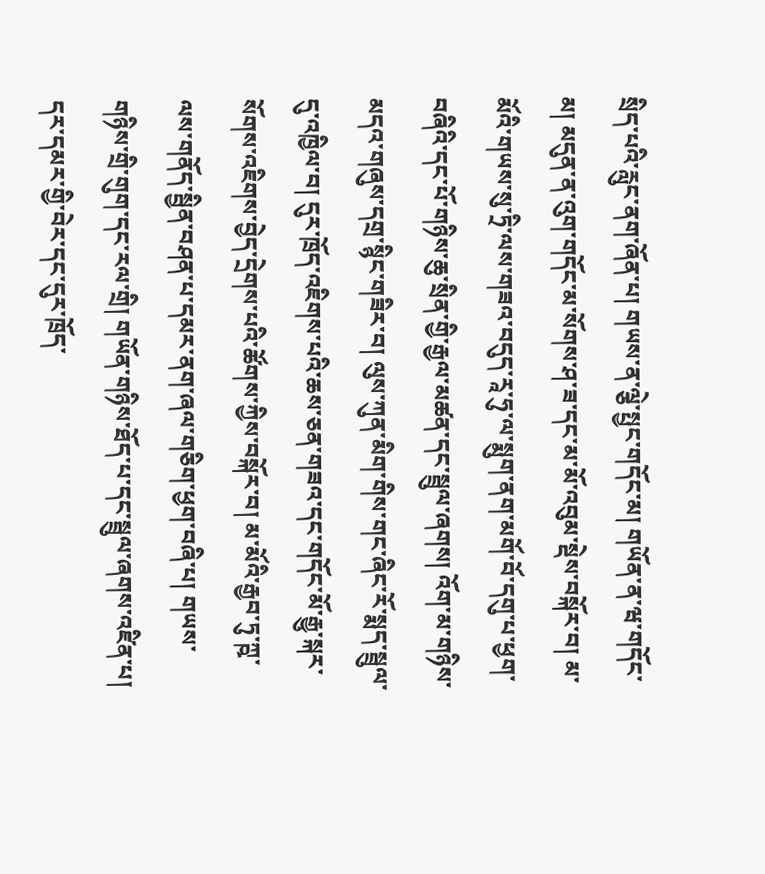སྲིད་པའི་རླུང་ནག་ཞོན་པ། གཡས་ན་ལྕེ་སྤྱང་གདོང་མ། གཡོན་ན་ཝ་གདོང་མ། མདུན་ན་འུག་གདོང་མ་སོགས་ཤ་ཟ་དང་མ་མོ་འབུམ་སྡེས་བསྐོར་བ། མ་མོའི་གཡས་སུ་ཏྲི་ལས་གཟའ་བདུད་རཱ་ཧུ་ལ་སྨུག་ནག་མགོ་བོ་དགུ་པ་ཕྱག་བཞིའི་དང་པོ་གཉིས་ཆུ་སྲིན་གྱི་རྒྱལ་མཚན་དང་སྦྲུལ་ཞགས། འོག་མ་གཉིས་མདའ་གཞུས་དགྲ་སྙིང་གཟིར་བ། ལུས་ཀུན་མིག་གིས་གང་ཞིང་རོ་སྨད་སྦྲུལ་དུ་འཁྱིལ་བ། དུར་ཁྲོད་འཇིགས་པའི་ཆས་ཅན་གཟའ་དང་གདོང་མོ་རྒྱུ་སྐར་སོགས་འཇིགས་བྱེད་དྲེགས་པའི་ཚོགས་ཀྱིས་བསྐོར་བ། མ་མོའི་རྒྱབ་ཏུ་ཀྵ་ལས་གནོད་སྦྱིན་བཤན་པ་དམར་ནག་ཞལ་གཅིག་ཕྱག་བཞི་པ། གཡས་གཉིས་གྲི་གུག་དང་རལ་གྲི། གཡོན་གཉིས་ཐོད་པ་དང་སྦྲུལ་ཞགས་འཛིན་པ། དར་དམར་གྱི་བེར་དང་དུར་ཁྲོད་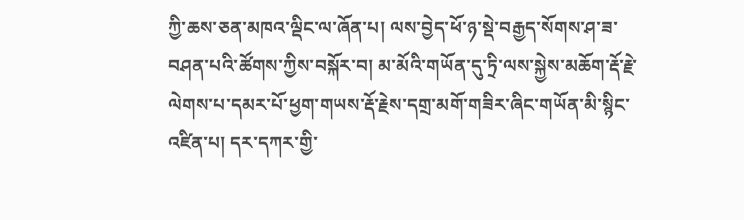ཀྱི་ཆས་ཅན་མཁའ་ལྡིང་ལ་ཞོན་པ། ལས་བྱེད་ཕོ་ཉ་སྡེ་བརྒྱད་སོགས་ཤ་ཟ་བཤན་པའི་ཚོགས་ཀྱིས་བསྐོར་བ། མ་མོའི་གཡོན་དུ་ཏྲི་ལས་སྐྱེས་མཆོག་རྡོ་རྗེ་ལེགས་པ་དམར་པོ་ཕྱག་གཡས་རྡོ་རྗེས་དགྲ་མགོ་གཟིར་ཞིང་གཡོན་མི་སྙིང་འཛིན་པ། དར་དཀར་གྱི་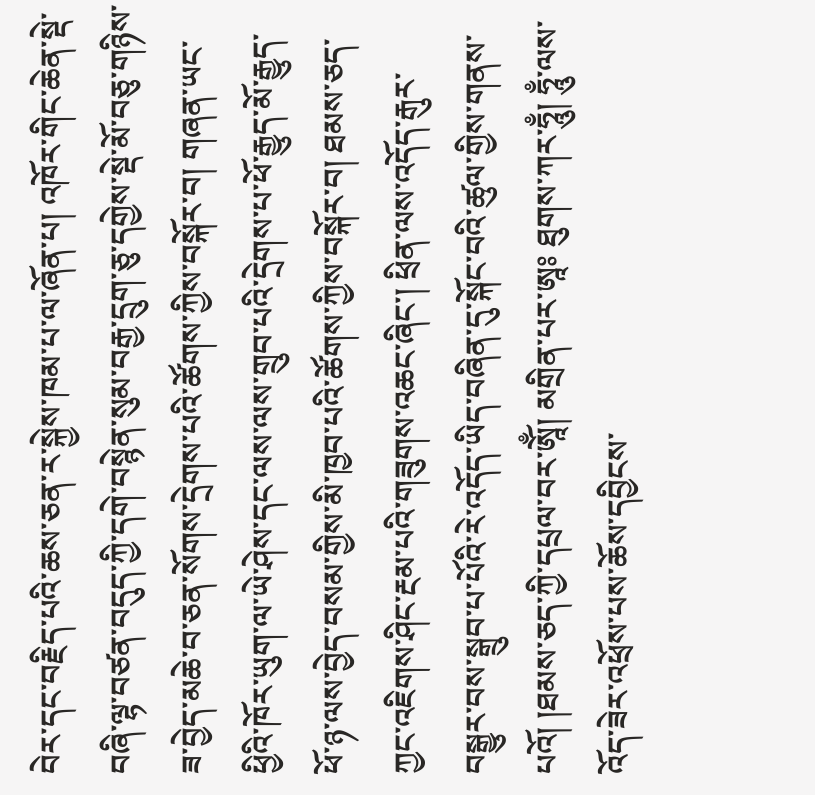བེར་དང་བརྗིད་པའི་ཆས་ཅན་ར་སྐྱེས་ཁམ་པ་ལ་ཞོན་པ། འཁོར་གིང་ཆེན་སྡེ་བཞི་ལྷ་བཙན་བདུད་ཀྱི་དགེ་བསྙེན་སུམ་བརྒྱ་དྲུག་ཅུ་དགྱེས་སྡེ་མོ་བཅུ་གཉིས་ཟ་བྱེད་མཆེ་བ་ཅན་སོགས་དྲེགས་པའི་ཚོགས་ཀྱིས་བསྐོར་བ། གཞན་ཡང་ཕྱིའི་ཁོར་ཡུག་ལ་ཡེ་ཤེས་དང་ལས་ལས་གྲུབ་པའི་དྲེགས་པ་ཕོ་རྒྱུད་མོ་རྒྱུད་ཕོ་ཉ་ལས་བྱེད་བསམ་གྱིས་མི་ཁྱབ་པའི་ཚོགས་ཀྱིས་བསྐོར་བ། ཐམས་ཅད་ཀྱང་འཇིགས་ཤིང་རྔམ་པའི་གཟུགས་འཆང་ཞིང་། ཕྲིན་ལས་འདོད་རྒུར་བསྒྱུར་བས་སྒྲུབ་པ་པོའི་རེ་འདོད་ཡིད་བཞིན་དུ་སྐོང་བའི་ཚུལ་གྱིས་གནས་པའོ། །ཐམས་ཅད་ཀྱི་དཔྲལ་བར་ཨཱོྃ། མགྲིན་པར་ཨཱཿ ཐུགས་ཀར་ཧཱུྃ། ཧཱུྃ་ལས་འོད་ཟེར་འཕྲོས་པས་ཆོས་དབྱིངས་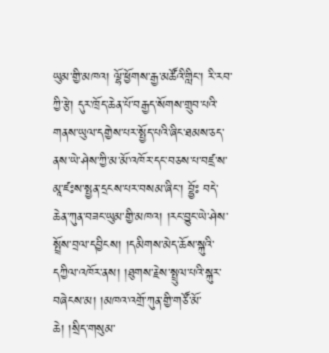ཡུམ་གྱི་མཁའ། ལྷོ་ཕྱོགས་རྒྱ་མཚོའི་གླིང་། རི་རབ་ཀྱི་རྩེ། དུར་ཁྲོད་ཆེན་པོ་བརྒྱད་སོགས་གྲུབ་པའི་གནས་ཡུལ་དགྱེས་པར་སྤྱོད་པའི་ཞིང་ཐམས་ཅད་ནས་ཡེ་ཤེས་ཀྱི་མ་མོ་འཁོར་དང་བཅས་པ་བཛྲ་ས་མཱ་ཛཿས་སྤྱན་དྲངས་པར་བསམ་ཞིང་། བྷྱོཿ བདེ་ཆེན་ཀུན་བཟང་ཡུམ་གྱི་མཁའ། །རང་བྱུང་ཡེ་ཤེས་སྤྲོས་བྲལ་དབྱིངས། །དམིགས་མེད་ཆོས་སྐུའི་དཀྱིལ་འཁོར་ནས། །ཐུགས་རྗེས་སྤྲུལ་པའི་སྐུར་བཞེངས་མ། །མཁའ་འགྲོ་ཀུན་གྱི་གཙོ་མོ་ཆེ། །སྲིད་གསུམ་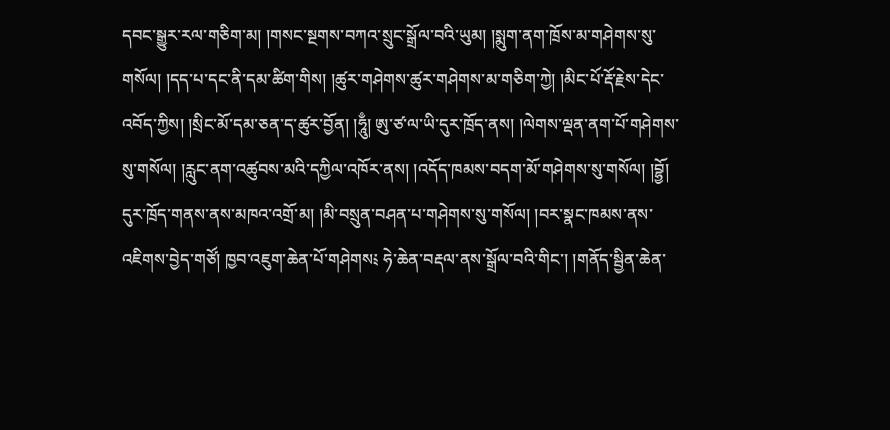དབང་སྒྱུར་རལ་གཅིག་མ། །གསང་སྔགས་བཀའ་སྲུང་སྒྲོལ་བའི་ཡུམ། །སྨུག་ནག་ཁྲོས་མ་གཤེགས་སུ་གསོལ། །དད་པ་དང་ནི་དམ་ཚིག་གིས། །ཚུར་གཤེགས་ཚུར་གཤེགས་མ་གཅིག་ཀྱེ། །མིང་པོ་རྡོ་རྗེས་དེང་འབོད་ཀྱིས། །སྲིང་མོ་དམ་ཅན་ད་ཚུར་བྱོན། །ཧཱུྃ། ཨུ་ཙ་ལ་ཡི་དུར་ཁྲོད་ནས། །ལེགས་ལྡན་ནག་པོ་གཤེགས་སུ་གསོལ། །རླུང་ནག་འཚུབས་མའི་དཀྱིལ་འཁོར་ནས། །འདོད་ཁམས་བདག་མོ་གཤེགས་སུ་གསོལ། །བྷྱོ། དུར་ཁྲོད་གནས་ནས་མཁའ་འགྲོ་མ། །མི་བསྲུན་བཤན་པ་གཤེགས་སུ་གསོལ། །བར་སྣང་ཁམས་ནས་འཇིགས་བྱེད་གཙོ། ཁྱབ་འཇུག་ཆེན་པོ་གཤེགས༴ ཧེ་ཆེན་བརྡལ་ནས་སྒྲོལ་བའི་གིང་། །གནོད་སྦྱིན་ཆེན་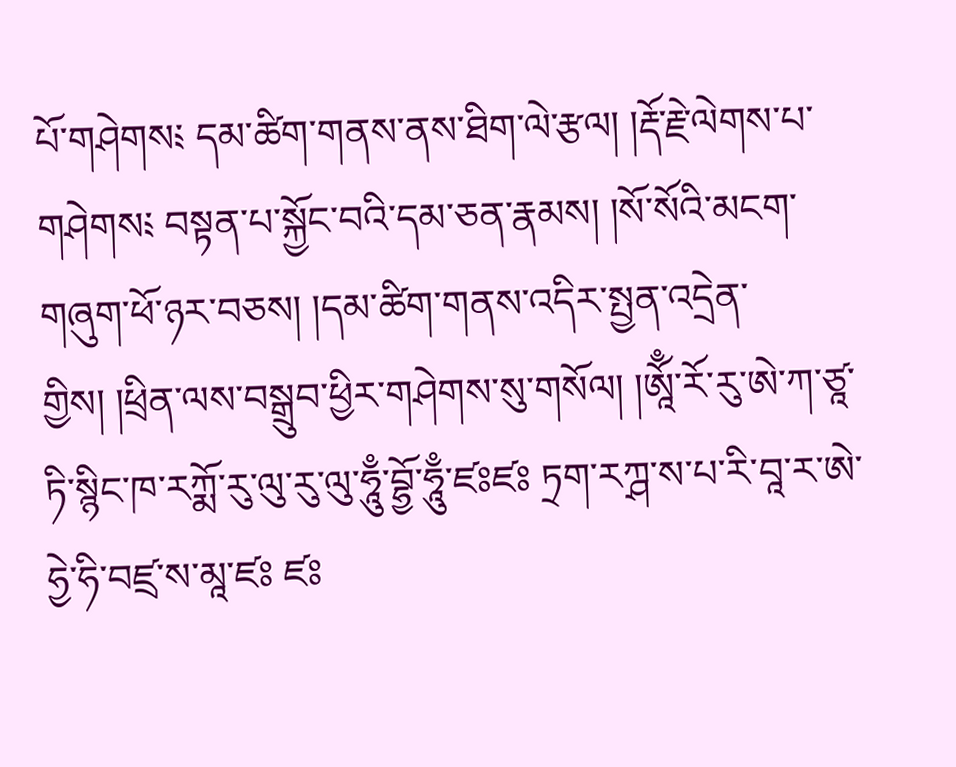པོ་གཤེགས༴ དམ་ཚིག་གནས་ནས་ཐིག་ལེ་རྩལ། །རྡོ་རྗེ་ལེགས་པ་གཤེགས༴ བསྟན་པ་སྐྱོང་བའི་དམ་ཅན་རྣམས། །སོ་སོའི་མངག་གཞུག་ཕོ་ཉར་བཅས། །དམ་ཚིག་གནས་འདིར་སྤྱན་འདྲེན་གྱིས། །ཕྲིན་ལས་བསྒྲུབ་ཕྱིར་གཤེགས་སུ་གསོལ། །ཨཱོྃ་རོ་རུ་ཨེ་ཀ་ཙཱ་ཏི་སྙིང་ཁ་རཀྨོ་རུ་ལུ་རུ་ལུ་ཧཱུྃ་བྷྱོ་ཧཱུྃ་ཛཿཛཿ ཏྲག་རཀྴ་ས་པ་རི་བཱ་ར་ཨེ་ཧྱེ་ཧི་བཛྲ་ས་མཱ་ཛཿ ཛཿ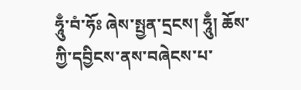ཧཱུྃ་བཾ་ཧོཿ ཞེས་སྤྱན་དྲངས། ཧཱུྃ། ཆོས་ཀྱི་དབྱིངས་ནས་བཞེངས་པ་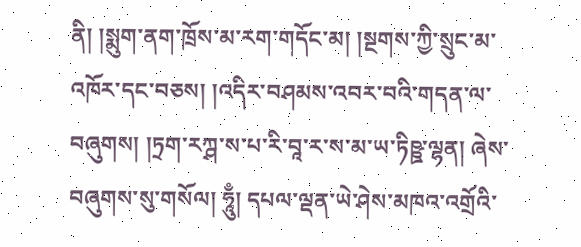ནི། །སྨུག་ནག་ཁྲོས་མ་རག་གདོང་མ། །སྔགས་ཀྱི་སྲུང་མ་འཁོར་དང་བཅས། །འདིར་བཤམས་འབར་བའི་གདན་ལ་བཞུགས། །ཏྲག་རཀྴ་ས་པ་རི་བཱ་ར་ས་མ་ཡ་ཏིཥྛ་ལྷན། ཞེས་བཞུགས་སུ་གསོལ། ཧཱུྃ། དཔལ་ལྡན་ཡེ་ཤེས་མཁའ་འགྲོའི་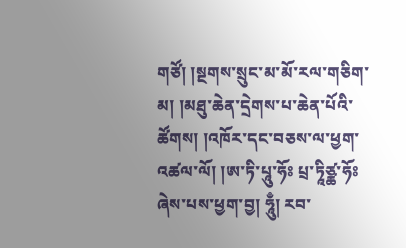གཙོ། །སྔགས་སྲུང་མ་མོ་རལ་གཅིག་མ། །མཐུ་ཆེན་དྲེགས་པ་ཆེན་པོའི་ཚོགས། །འཁོར་དང་བཅས་ལ་ཕྱག་འཚལ་ལོ། །ཨ་ཏི་པཱུ་ཧོཿ པྲ་ཏཱིཙྪ་ཧོཿ ཞེས་པས་ཕྱག་བྱ། ཧཱུྃ། རབ་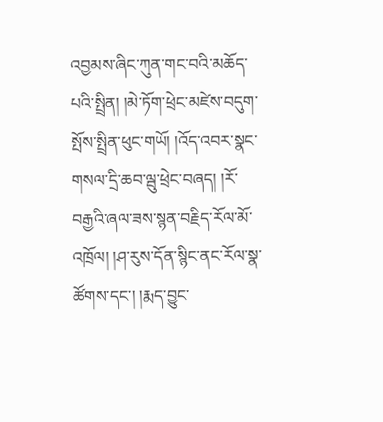འབྱམས་ཞིང་ཀུན་གང་བའི་མཆོད་པའི་སྤྲིན། །མེ་ཏོག་ཕྲེང་མཛེས་བདུག་སྤོས་སྤྲིན་ཕུང་གཡོ། །འོད་འབར་སྣང་གསལ་དྲི་ཆབ་ལྦུ་ཕྲེང་བཞད། །རོ་བརྒྱའི་ཞལ་ཟས་སྙན་བརྗིད་རོལ་མོ་འཁྲོལ། །ཤ་རུས་དོན་སྙིང་ནང་རོལ་སྣ་ཚོགས་དང་། །རྨད་བྱུང་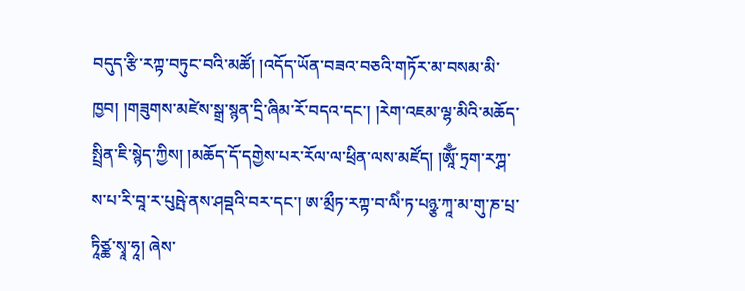བདུད་རྩི་རཀྟ་བཏུང་བའི་མཚོ། །འདོད་ཡོན་བཟའ་བཅའི་གཏོར་མ་བསམ་མི་ཁྱབ། །གཟུགས་མཛེས་སྒྲ་སྙན་དྲི་ཞིམ་རོ་བདའ་དང་། །རེག་འཇམ་ལྷ་མིའི་མཆོད་སྤྲིན་ཇི་སྙེད་ཀྱིས། །མཆོད་དོ་དགྱེས་པར་རོལ་ལ་ཕྲིན་ལས་མཛོད། །ཨཱོྃ་ཏྲག་རཀྴ་ས་པ་རི་བཱ་ར་པུཥྤེ་ནས་ཤབྡའི་བར་དང་། ཨ་མྲྀཏ་རཀྟ་བ་ལིཾ་ཏ་པཉྩ་ཀཱ་མ་གུ་ཎ་པྲ་ཏཱིཙྪ་སྭཱ་ཧཱ། ཞེས་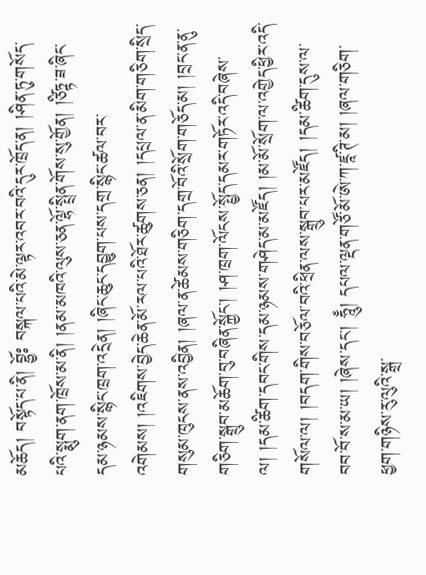མཆོད། བསྟོད་པ་ནི། བྷྱོཿ བསྐལ་པའི་མེ་ལྟར་འབར་བའི་དུར་ཁྲོད་ན། །ཤིན་ཏུ་གསོད་པའི་སྨུག་ནག་ཁྲོས་མ་ནི། །ནམ་མཁའི་ལུས་ཅན་ལྷོ་སྤྲིན་གོས་སུ་གྱོན། །ཙིཏྟ་ཟ་ཞིང་དམ་ཉམས་སྙིང་ཁྲག་འདྲེན། །ཞིང་ཆུང་དབྱུག་པས་དགྲ་སྙིང་ཚལ་བར་འགེམས། །འཇིགས་བྱེད་ཆེན་མོ་རལ་པའི་ཐོར་ཚུགས་ཅན། །དཔྲལ་ན་མིག་གཅིག་སྲིད་གསུམ་ཁུངས་ནས་འབྱིན། །ཞལ་ན་ཚེམས་གཅིག་དགྲ་བོའི་སྲོག་གཅོད་མ། །བྲང་ན་ནུ་གཅིག་སྒྲུབ་མཆོག་བུ་བཞིན་སྐྱོང་། །ཤ་ཁྲག་ལོངས་སྤྱོད་དམར་གཏོར་འདི་བཞེས་ལ། །དམ་ཚིག་དབང་གིས་དམ་ཉམས་གཤེད་མ་མཛོད། །མ་མོ་སྲོག་ལ་འགྱེད་ཕྱིར་འདི་གསོལ་ལ། །བདག་གིས་བཅོལ་བའི་ཕྲིན་ལས་སྒྲུབ་པར་མཛོད། །དམ་ཚིག་དུས་ལ་བབ་བོ་ས་མ་ཡ། །ཞེས་དང་། ཧཱུྃ། དཔལ་ལྡན་གཙོ་མོ་ཨེ་ཀ་ཛཱ་ཊི་མ། །ཞལ་གཅིག་ཕྱག་གཉིས་རུ་ལུའི་སྒྲ་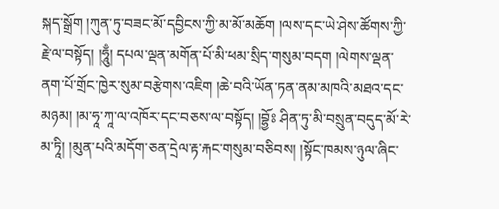སྐད་སྒྲོག །ཀུན་ཏུ་བཟང་མོ་དབྱིངས་ཀྱི་མ་མོ་མཆོག །ལས་དང་ཡེ་ཤེས་ཚོགས་ཀྱི་རྗེ་ལ་བསྟོད། །ཧཱུྃ། དཔལ་ལྡན་མགོན་པོ་མི་ཕམ་སྲིད་གསུམ་བདག །ལེགས་ལྡན་ནག་པོ་གྲོང་ཁྱེར་སུམ་བརྩེགས་འཇིག །ཆེ་བའི་ཡོན་ཏན་ནམ་མཁའི་མཐའ་དང་མཉམ། །མ་ཧཱ་ཀཱ་ལ་འཁོར་དང་བཅས་ལ་བསྟོད། །བྷྱོཿ ཤིན་ཏུ་མི་བསྲུན་བདུད་མོ་རེ་མ་ཏཱི། །མུན་པའི་མདོག་ཅན་དྲེལ་རྟ་རྐང་གསུམ་བཅིབས། །སྟོང་ཁམས་ཉུལ་ཞིང་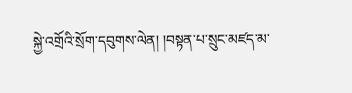སྐྱེ་འགྲོའི་སྲོག་དབུགས་ལེན། །བསྟན་པ་སྲུང་མཛད་མ་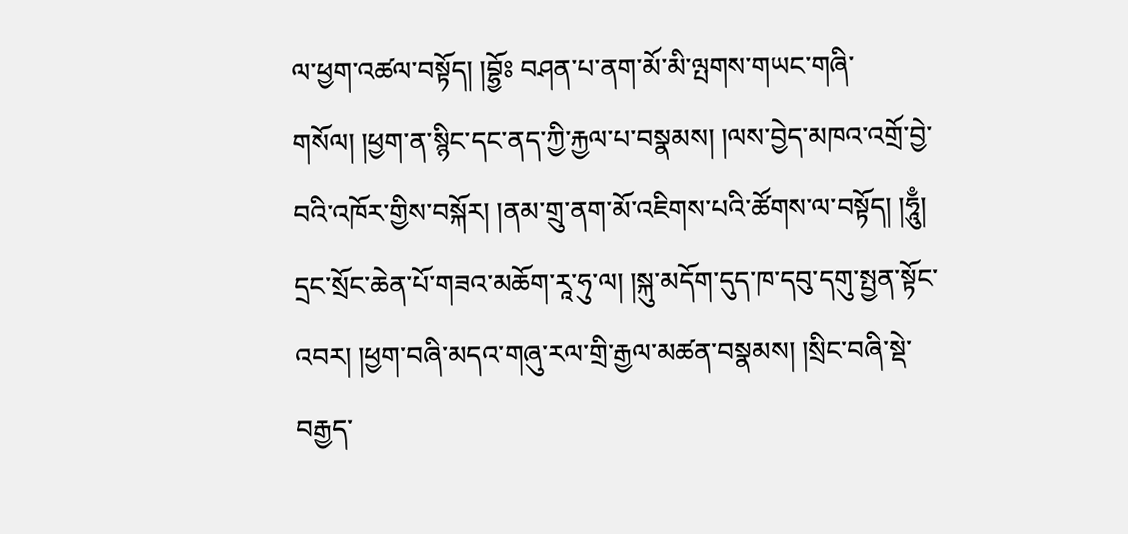ལ་ཕྱག་འཚལ་བསྟོད། །བྷྱོཿ བཤན་པ་ནག་མོ་མི་ལྤགས་གཡང་གཞི་གསོལ། །ཕྱག་ན་སྙིང་དང་ནད་ཀྱི་རྐྱལ་པ་བསྣམས། །ལས་བྱེད་མཁའ་འགྲོ་བྱེ་བའི་འཁོར་གྱིས་བསྐོར། །ནམ་གྲུ་ནག་མོ་འཇིགས་པའི་ཚོགས་ལ་བསྟོད། །ཧཱུྃ། དྲང་སྲོང་ཆེན་པོ་གཟའ་མཆོག་རཱ་ཧུ་ལ། །སྐུ་མདོག་དུད་ཁ་དབུ་དགུ་སྤྱན་སྟོང་འབར། །ཕྱག་བཞི་མདའ་གཞུ་རལ་གྲི་རྒྱལ་མཚན་བསྣམས། །སྲིང་བཞི་སྡེ་བརྒྱད་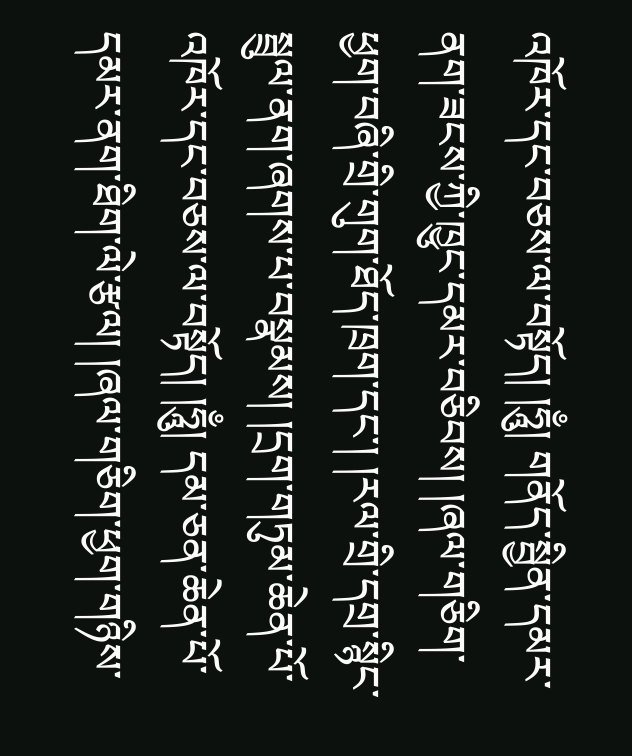འཁོར་དང་བཅས་ལ་བསྟོད། །ཧཱུྃ། གནོད་སྦྱིན་དམར་ནག་ཟངས་ཀྱི་ཁྱུང་དམར་བཅིབས། །ཞལ་གཅིག་ཕྱག་བཞི་གྲི་གུག་ཐོད་ཁྲག་དང་། །རལ་གྲི་དགྲ་སྙིང་སྦྲུལ་ནག་ཞགས་པ་བསྣམས། །དྲག་གཏུམ་ཆེན་པོ་འཁོར་དང་བཅས་ལ་བསྟོད། །ཧཱུྃ། དམ་ཅན་ཆེན་པོ་དམར་ནག་ཐིག་ལེ་རྩལ། །ཞལ་གཅིག་ཕྱག་གཉིས་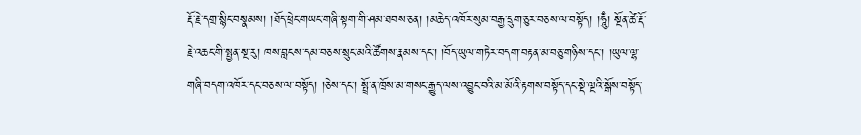རྡོ་རྗེ་དགྲ་སྙིང་བསྣམས། །ཐོད་ཕྲེང་གཡང་གཞི་སྟག་གི་ཤམ་ཐབས་ཅན། །མཆེད་འཁོར་སུམ་བརྒྱ་དྲུག་ཅུར་བཅས་ལ་བསྟོད། །ཧཱུྃ། སྔོན་ཚེ་རྡོ་རྗེ་འཆང་གི་སྤྱན་སྔ་རུ། ཁས་བླངས་དམ་བཅས་སྲུང་མའི་ཚོགས་རྣམས་དང་། །བོད་ཡུལ་གཏེར་བདག་བརྟན་མ་བཅུ་གཉིས་དང་། །ཡུལ་ལྷ་གཞི་བདག་འཁོར་དང་བཅས་ལ་བསྟོད། །ཅེས་དང་། སྤྲོ་ན་ཁྲོས་མ་གསང་རྒྱུད་ལས་འབྱུང་བའི་མ་མོའི་རྟགས་བསྟོད་དང་སྡེ་ལྔའི་སྒོས་བསྟོད་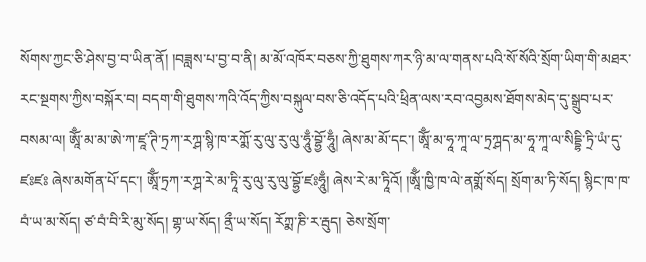སོགས་ཀྱང་ཅི་ཤེས་བྱ་བ་ཡིན་ནོ། །བཟླས་པ་བྱ་བ་ནི། མ་མོ་འཁོར་བཅས་ཀྱི་ཐུགས་ཀར་ཉི་མ་ལ་གནས་པའི་སོ་སོའི་སྲོག་ཡིག་གི་མཐར་རང་སྔགས་ཀྱིས་བསྐོར་བ། བདག་གི་ཐུགས་ཀའི་འོད་ཀྱིས་བསྐུལ་བས་ཅི་འདོད་པའི་ཕྲིན་ལས་རབ་འབྱམས་ཐོགས་མེད་དུ་སྒྲུབ་པར་བསམ་ལ། ཨཱོྃ་མ་མ་ཨེ་ཀ་ཛཱ་ཊི་ཏྲཀ་རཀྴ་སྙི་ཁ་རཀྨོ་རུ་ལུ་རུ་ལུ་ཧཱུྃ་བྷྱོ་ཧཱུྃ། ཞེས་མ་མོ་དང་། ཨཱོྃ་མ་ཧཱ་ཀཱ་ལ་ཏྲཀྴད་མ་ཧཱ་ཀཱ་ལ་སིདྡྷི་ཏྲི་ཡཾ་དུ་ཛཿཛཿ ཞེས་མགོན་པོ་དང་། ཨཱོྃ་ཏྲཀ་རཀྴ་རེ་མ་ཏཱི་རུ་ལུ་རུ་ལུ་བྷྱོ་ཛཿཧཱུྃ། ཞེས་རེ་མ་ཏཱིའོ། །ཨཱོྃ་ཁྱི་ཁ་ལེ་ནགྨོ་སོད། སྲོག་མ་ཏི་སོད། སྙིང་ཁ་ཁ་བཾ་ཡ་མ་སོད། ཙ་བཾ་བི་རི་མུ་སོད། གྷ་ཡ་སོད། ནྲྀ་ཡ་སོད། རོཀྨ་ཎི་ར་རྦུད། ཅེས་སྲོག་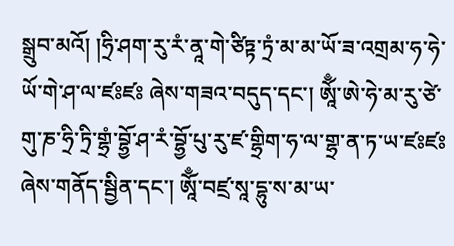སྒྲུབ་མའོ། །ཧྲི་ཤག་རུ་རཾ་ནཱ་གེ་ཙིཏྟ་ཏྲཾ་མ་མ་ཡོ་ཟ་འགྲམ་ཧ་ཧེ་ཡོ་གེ་ཤ་ལ་ཛཿཛཿ ཞེས་གཟའ་བདུད་དང་། ཨཱོྃ་ཨེ་ཧེ་མ་རུ་ཙེ་གུ་ཎ་ཧྲི་ཏྲི་གྷྲཾ་བྷྱོ་ཤ་རཾ་བྷྱོ་པུ་རུ་ཛ་གྷྲིག་ཧ་ལ་གྷྲ་ན་ཏ་ཡ་ཛཿཛཿ ཞེས་གནོད་སྦྱིན་དང་། ཨཱོྃ་བཛྲ་སཱ་དྷུ་ས་མ་ཡ་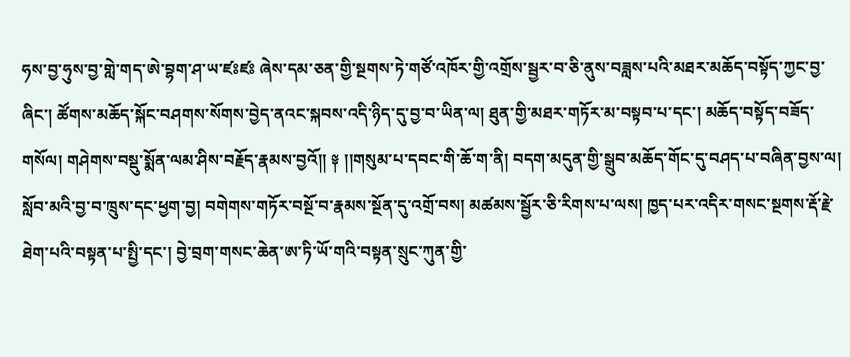ཧས་བྱ་ཧུས་བྱ་གླེ་གད་ཨེ་བྷག་ཤ་ཡ་ཛཿཛཿ ཞེས་དམ་ཅན་གྱི་སྔགས་ཏེ་གཙོ་འཁོར་གྱི་འགྲོས་སྦྱར་བ་ཅི་ནུས་བཟླས་པའི་མཐར་མཆོད་བསྟོད་ཀྱང་བྱ་ཞིང་། ཚོགས་མཆོད་སྐོང་བཤགས་སོགས་བྱེད་ནའང་སྐབས་འདི་ཉིད་དུ་བྱ་བ་ཡིན་ལ། ཐུན་གྱི་མཐར་གཏོར་མ་བསྟབ་པ་དང་། མཆོད་བསྟོད་བཟོད་གསོལ། གཤེགས་བསྡུ་སྨོན་ལམ་ཤིས་བརྗོད་རྣམས་བྱའོ།། ༈ །།གསུམ་པ་དབང་གི་ཆོ་ག་ནི། བདག་མདུན་གྱི་སྒྲུབ་མཆོད་གོང་དུ་བཤད་པ་བཞིན་བྱས་ལ། སློབ་མའི་བྱ་བ་ཁྲུས་དང་ཕྱག་བྱ། བགེགས་གཏོར་བསྔོ་བ་རྣམས་སྔོན་དུ་འགྲོ་བས། མཚམས་སྦྱོར་ཅི་རིགས་པ་ལས། ཁྱད་པར་འདིར་གསང་སྔགས་རྡོ་རྗེ་ཐེག་པའི་བསྟན་པ་སྤྱི་དང་། བྱེ་བྲག་གསང་ཆེན་ཨ་ཏི་ཡོ་གའི་བསྟན་སྲུང་ཀུན་གྱི་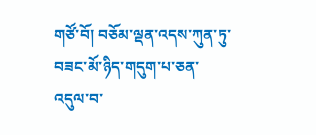གཙོ་བོ། བཅོམ་ལྡན་འདས་ཀུན་ཏུ་བཟང་མོ་ཉིད་གདུག་པ་ཅན་འདུལ་བ་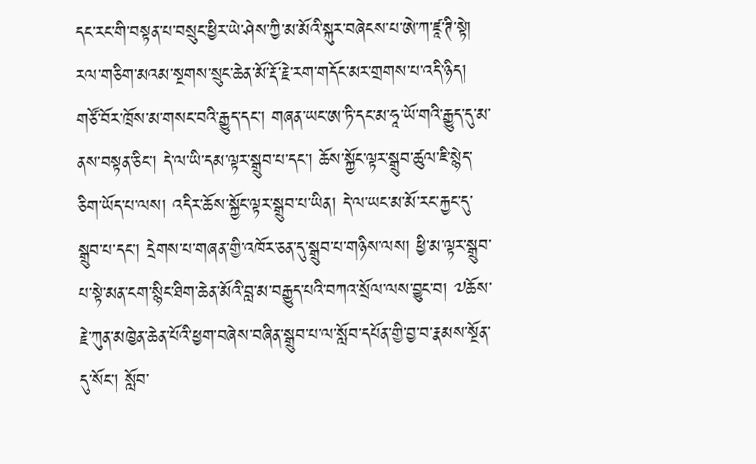དང་རང་གི་བསྟན་པ་བསྲུང་ཕྱིར་ཡེ་ཤེས་ཀྱི་མ་མོའི་སྐུར་བཞེངས་པ་ཨེ་ཀ་ཛཱ་ཊི་སྟེ། རལ་གཅིག་མའམ་སྔགས་སྲུང་ཆེན་མོ་རྡོ་རྗེ་རག་གདོང་མར་གྲགས་པ་འདི་ཉིད། གཙོ་བོར་ཁྲོས་མ་གསང་བའི་རྒྱུད་དང་། གཞན་ཡང་ཨ་ཏི་དང་མ་ཧཱ་ཡོ་གའི་རྒྱུད་དུ་མ་ནས་བསྟན་ཅིང་། དེ་ལ་ཡི་དམ་ལྟར་སྒྲུབ་པ་དང་། ཆོས་སྐྱོང་ལྟར་སྒྲུབ་ཚུལ་ཇི་སྙེད་ཅིག་ཡོད་པ་ལས། འདིར་ཆོས་སྐྱོང་ལྟར་སྒྲུབ་པ་ཡིན། དེ་ལ་ཡང་མ་མོ་རང་རྐྱང་དུ་སྒྲུབ་པ་དང་། དྲེགས་པ་གཞན་གྱི་འཁོར་ཅན་དུ་སྒྲུབ་པ་གཉིས་ལས། ཕྱི་མ་ལྟར་སྒྲུབ་པ་སྟེ་མན་ངག་སྙིང་ཐིག་ཆེན་མོའི་བླ་མ་བརྒྱུད་པའི་བཀའ་སྲོལ་ལས་བྱུང་བ། ༧ཆོས་རྗེ་ཀུན་མཁྱེན་ཆེན་པོའི་ཕྱག་བཞེས་བཞིན་སྒྲུབ་པ་ལ་སློབ་དཔོན་གྱི་བྱ་བ་རྣམས་སྔོན་དུ་སོང་། སློབ་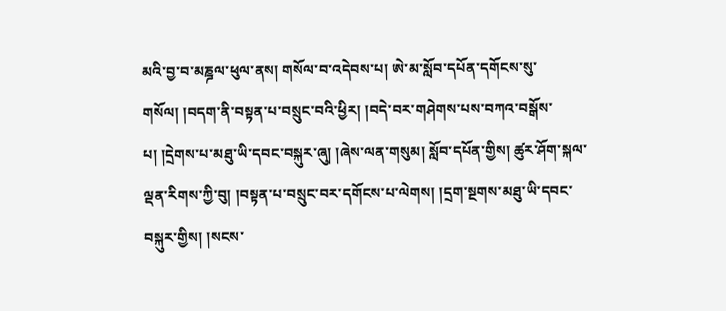མའི་བྱ་བ་མཎྜལ་ཕུལ་ནས། གསོལ་བ་འདེབས་པ། ཨེ་མ་སློབ་དཔོན་དགོངས་སུ་གསོལ། །བདག་ནི་བསྟན་པ་བསྲུང་བའི་ཕྱིར། །བདེ་བར་གཤེགས་པས་བཀའ་བསྒོས་པ། །དྲེགས་པ་མཐུ་ཡི་དབང་བསྐུར་ཞུ། །ཞེས་ལན་གསུམ། སློབ་དཔོན་གྱིས། ཚུར་ཤོག་སྐལ་ལྡན་རིགས་ཀྱི་བུ། །བསྟན་པ་བསྲུང་བར་དགོངས་པ་ལེགས། །དྲག་སྔགས་མཐུ་ཡི་དབང་བསྐུར་གྱིས། །སངས་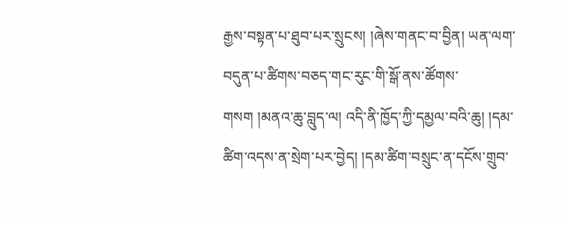རྒྱས་བསྟན་པ་ཐུབ་པར་སྲུངས། །ཞེས་གནང་བ་བྱིན། ཡན་ལག་བདུན་པ་ཚིགས་བཅད་གང་རུང་གི་སྒོ་ནས་ཚོགས་གསག །མནའ་ཆུ་བླུད་ལ། འདི་ནི་ཁྱོད་ཀྱི་དམྱལ་བའི་ཆུ། །དམ་ཚིག་འདས་ན་སྲེག་པར་བྱེད། །དམ་ཚིག་བསྲུང་ན་དངོས་གྲུབ་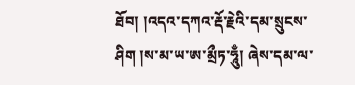ཐོབ། །འདའ་དཀའ་རྡོ་རྗེའི་དམ་སྲུངས་ཤིག །ས་མ་ཡ་ཨ་མྲྀཏ་ཧཱུྃ། ཞེས་དམ་ལ་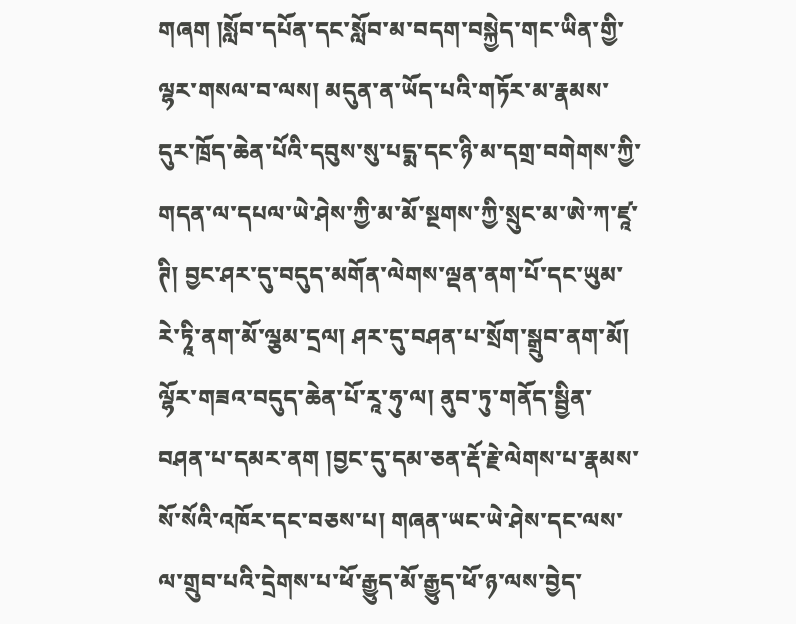གཞག །སློབ་དཔོན་དང་སློབ་མ་བདག་བསྐྱེད་གང་ཡིན་གྱི་ལྷར་གསལ་བ་ལས། མདུན་ན་ཡོད་པའི་གཏོར་མ་རྣམས་དུར་ཁྲོད་ཆེན་པོའི་དབུས་སུ་པདྨ་དང་ཉི་མ་དགྲ་བགེགས་ཀྱི་གདན་ལ་དཔལ་ཡེ་ཤེས་ཀྱི་མ་མོ་སྔགས་ཀྱི་སྲུང་མ་ཨེ་ཀ་ཛཱ་ཊི། བྱང་ཤར་དུ་བདུད་མགོན་ལེགས་ལྡན་ནག་པོ་དང་ཡུམ་རེ་ཏཱི་ནག་མོ་ལྕམ་དྲལ། ཤར་དུ་བཤན་པ་སྲོག་སྒྲུབ་ནག་མོ། ལྷོར་གཟའ་བདུད་ཆེན་པོ་རཱ་ཧུ་ལ། ནུབ་ཏུ་གནོད་སྦྱིན་བཤན་པ་དམར་ནག །བྱང་དུ་དམ་ཅན་རྡོ་རྗེ་ལེགས་པ་རྣམས་སོ་སོའི་འཁོར་དང་བཅས་པ། གཞན་ཡང་ཡེ་ཤེས་དང་ལས་ལ་གྲུབ་པའི་དྲེགས་པ་ཕོ་རྒྱུད་མོ་རྒྱུད་ཕོ་ཉ་ལས་བྱེད་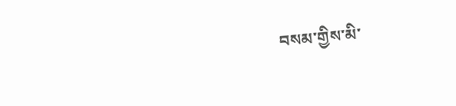བསམ་གྱིས་མི་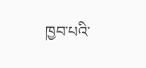ཁྱབ་པའི་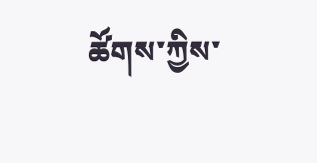ཚོགས་ཀྱིས་